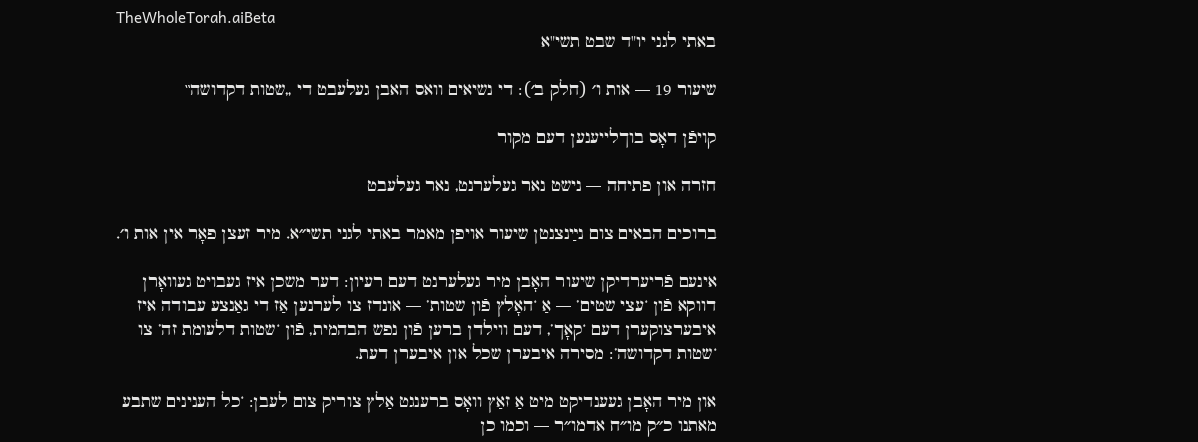TheWholeTorah.aiBeta
באתי לגני יו"ד שבט תשי"א

שיעור 19 — אות ו׳ (חלק ב׳): די נשיאים וואס האבן געלעבט די „שטות דקדושה‟

קויפֿן דאָס בוךלייענען דעם מקור

חזרה און פתיחה — נישט נאר געלערנט, נאר געלעבט

ברוכים הבאים צום נײַנצנטן שיעור אויפן מאמר באתי לגני תשי״א. מיר זעצן פאָר אין אות ו׳.

אינעם פֿריערדיקן שיעור האָבן מיר געלערנט דעם רעיון: דער משכן איז געבויט געוואָרן דווקא פֿון ‘עצי שטים’ — אַ ‘האָלץ פֿון שטות’ — אונדז צו לערנען אַז די גאַנצע עבודה איז איבערצוקערן דעם ‘קאָך’, דעם ווילדן ברען פֿון נפש הבהמית, פֿון ‘שטות דלעומת זה’ צו ‘שטות דקדושה’: מסירה איבערן שכל און איבערן דעת.

און מיר האָבן געענדיקט מיט אַ זאַץ וואָס ברענגט אַלץ צוריק צום לעבן: ‘כל הענינים שתבע מאתנו כ״ק מו״ח אדמו״ר — וכמו כן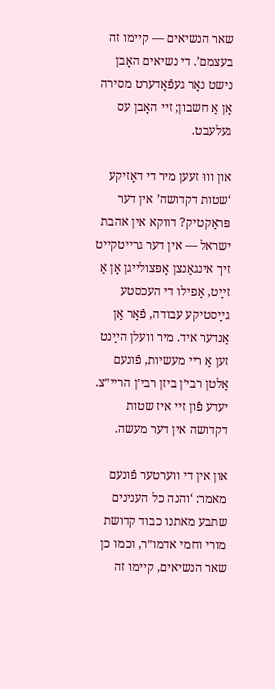שאר הנשיאים — קיימו זה בעצמם’. די נשיאים האָבן נישט נאָר געפֿאָדערט מסירה אָן אַ חשבון; זיי האָבן עס געלעבט.

און וווּ זעען מיר די דאָזיקע ‘שטות דקדושה’ אין דער פּראַקטיק? דווקא אין אהבת ישראל — אין דער גרייטקייט זיך אינגאַנצן אָפּצולייגן אָן אַ זײַט, אַפילו די העכסטע גײַסטיקע עבודה, פֿאַר אַן אַנדער איד. מיר וועלן הײַנט זען אַ ריי מעשיות, פֿונעם אַלטן רבי׳ן ביזן רבי׳ן הריי״צ. יעדע פֿון זיי איז שטות דקדושה אין דער מעשה.

און אין די ווערטער פֿונעם מאמר: ‘והנה כל הענינים שתבע מאתנו כבוד קדושת מורי וחמי אדמו״ר, וכמו כן שאר הנשיאים, קיימו זה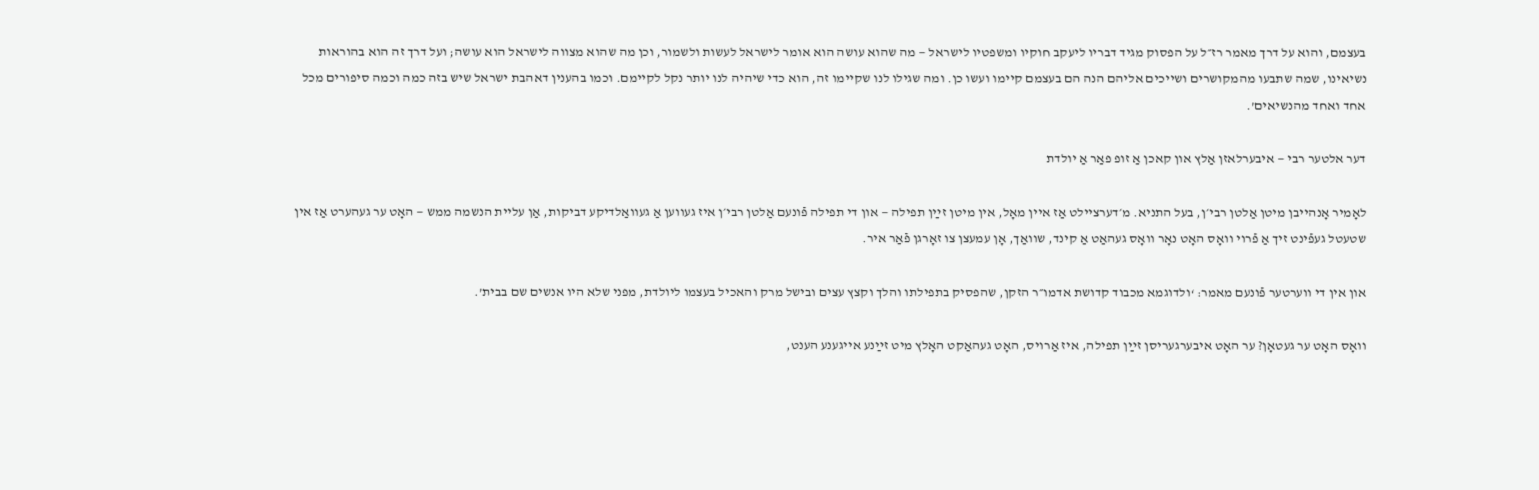בעצמם, והוא על דרך מאמר רז״ל על הפסוק מגיד דבריו ליעקב חוקיו ומשפטיו לישראל — מה שהוא עושה הוא אומר לישראל לעשות ולשמור, וכן מה שהוא מצווה לישראל הוא עושה; ועל דרך זה הוא בהוראות נשיאינו, שמה שתבעו מהמקושרים ושייכים אליהם הנה הם בעצמם קיימו ועשו כן. ומה שגילו לנו שקיימו זה, הוא כדי שיהיה לנו יותר נקל לקיימם. וכמו בהענין דאהבת ישראל שיש בזה כמה וכמה סיפורים מכל אחד ואחד מהנשיאים’.

דער אלטער רבי — איבערלאזן אַלץ און קאכן אַ זופ פאַר אַ יולדת

לאָמיר אָנהייבן מיטן אַלטן רבי׳ן, בעל התניא. מ׳דערציילט אַז איין מאָל, אין מיטן זײַן תפילה — און די תפילה פֿונעם אַלטן רבי׳ן איז געווען אַ געוואַלדיקע דביקות, אַן עליית הנשמה ממש — האָט ער געהערט אַז אין שטעטל געפֿינט זיך אַ פֿרוי וואָס האָט נאָר וואָס געהאַט אַ קינד, שוואַך, אָן עמעצן צו זאָרגן פֿאַר איר.

און אין די ווערטער פֿונעם מאמר: ‘ולדוגמא מכבוד קדושת אדמו״ר הזקן, שהפסיק בתפילתו והלך וקצץ עצים ובישל מרק והאכיל בעצמו ליולדת, מפני שלא היו אנשים שם בבית’.

וואָס האָט ער געטאָן? ער האָט איבערגעריסן זײַן תפילה, איז אַרויס, האָט געהאַקט האָלץ מיט זײַנע אייגענע הענט,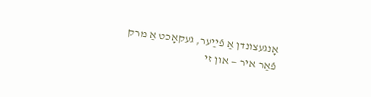אָנגעצונדן אַ פֿײַער, געקאָכט אַ מרק פֿאַר איר — און זי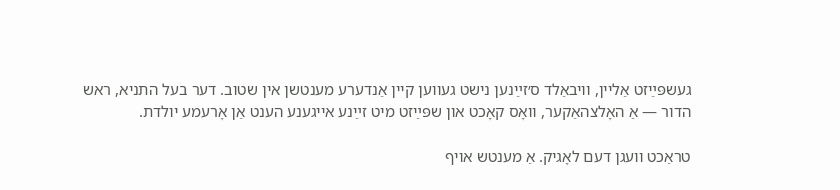געשפּײַזט אַליין, וויבאַלד ס׳זײַנען נישט געווען קיין אַנדערע מענטשן אין שטוב. דער בעל התניא, ראש הדור — אַ האָלצהאַקער, וואָס קאָכט און שפּײַזט מיט זײַנע אייגענע הענט אַן אָרעמע יולדת.

טראַכט וועגן דעם לאָגיק. אַ מענטש אויף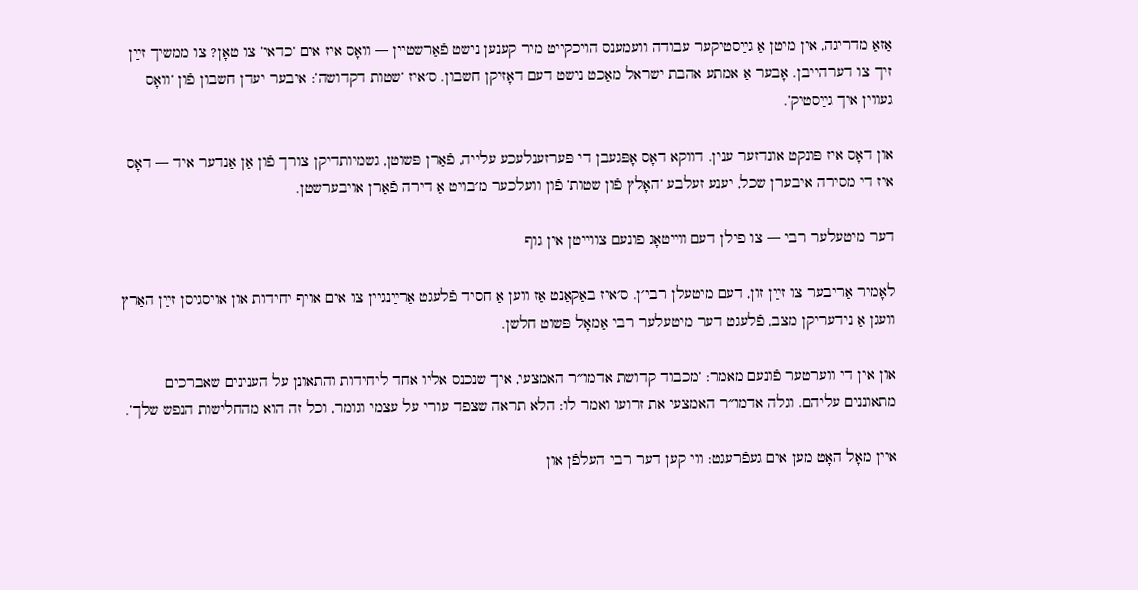אַזאַ מדריגה, אין מיטן אַ גײַסטיקער עבודה וועמענס הויכקייט מיר קענען נישט פֿאַרשטיין — וואָס איז אים ‘כדאי’ צו טאָן? צו ממשיך זײַן זיך צו דערהייבן. אָבער אַ אמתע אהבת ישראל מאַכט נישט דעם דאָזיקן חשבון. ס׳איז ‘שטות דקדושה’: איבער יעדן חשבון פֿון ‘וואָס געווין איך גײַסטיק’.

און דאָס איז פּונקט אונדזער ענין. דווקא דאָס אָפּגעבן די פּערזענלעכע עלייה, פֿאַרן פּשוטן, גשמיותדיקן צורך פֿון אַן אַנדער איד — דאָס איז די מסירה איבערן שכל, יענע זעלבע ‘האָלץ פֿון שטות’ פֿון וועלכער מ׳בויט אַ דירה פֿאַרן אויבערשטן.

דער מיטעלער רבי — צו פילן דעם װײטאָג פונעם צווייטן אין גוף

לאָמיר אַריבער צו זײַן זון, דעם מיטעלן רבי׳ן. ס׳איז באַקאַנט אַז ווען אַ חסיד פֿלעגט אַרײַנגיין צו אים אויף יחידות און אויסגיסן זײַן האַרץ וועגן אַ נידעריקן מצב, פֿלעגט דער מיטעלער רבי אַמאָל פּשוט חלשן.

און אין די ווערטער פֿונעם מאמר: ‘מכבוד קדושת אדמו״ר האמצעי, איך שנכנס אליו אחד ליחידות והתאונן על הענינים שאברכים מתאוננים עליהם. וגלה אדמו״ר האמצעי את זרועו ואמר לו: הלא תראה שצפד עורי על עצמי וגומר, וכל זה הוא מהחלישות הנפש שלך’.

איין מאָל האָט מען אים געפֿרעגט: ווי קען דער רבי העלפֿן און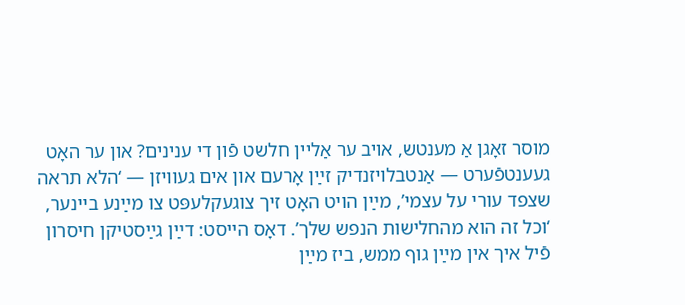מוסר זאָגן אַ מענטש, אויב ער אַליין חלשט פֿון די ענינים? און ער האָט געענטפֿערט — אַנטבלויזנדיק זײַן אָרעם און אים געוויזן — ‘הלא תראה שצפד עורי על עצמי’, מײַן הויט האָט זיך צוגעקלעפּט צו מײַנע ביינער, ‘וכל זה הוא מהחלישות הנפש שלך’. דאָס הייסט: דײַן גײַסטיקן חיסרון פֿיל איך אין מײַן גוף ממש, ביז מײַן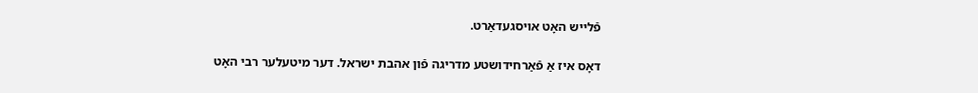פֿלייש האָט אויסגעדאַרט.

דאָס איז אַ פֿאַרחידושטע מדריגה פֿון אהבת ישראל. דער מיטעלער רבי האָט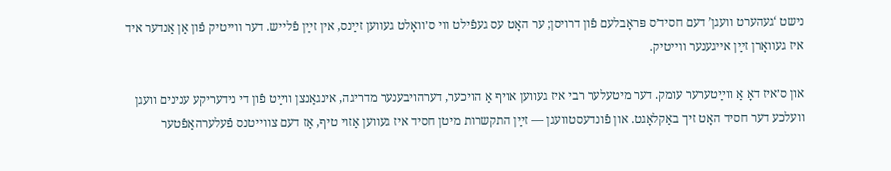נישט ‘געהערט וועגן’ דעם חסיד׳ס פּראָבלעם פֿון דרויסן; ער האָט עס געפֿילט ווי ס׳וואָלט געווען זײַנס, אין זײַן פֿלייש. דער ווייטיק פֿון אַן אַנדער איד איז געוואָרן זײַן אייגענער ווייטיק.

און ס׳איז דאָ אַ ווײַטערער עומק. דער מיטעלער רבי איז געווען אויף אַ הויכער, דערהויבענער מדריגה, אינגאַנצן ווײַט פֿון די נידעריקע ענינים וועגן וועלכע דער חסיד האָט זיך באַקלאָגט. און פֿונדעסטוועגן — זײַן התקשרות מיטן חסיד איז געווען אַזוי טיף, אַז דעם צווייטנס פֿעלערהאַפֿטער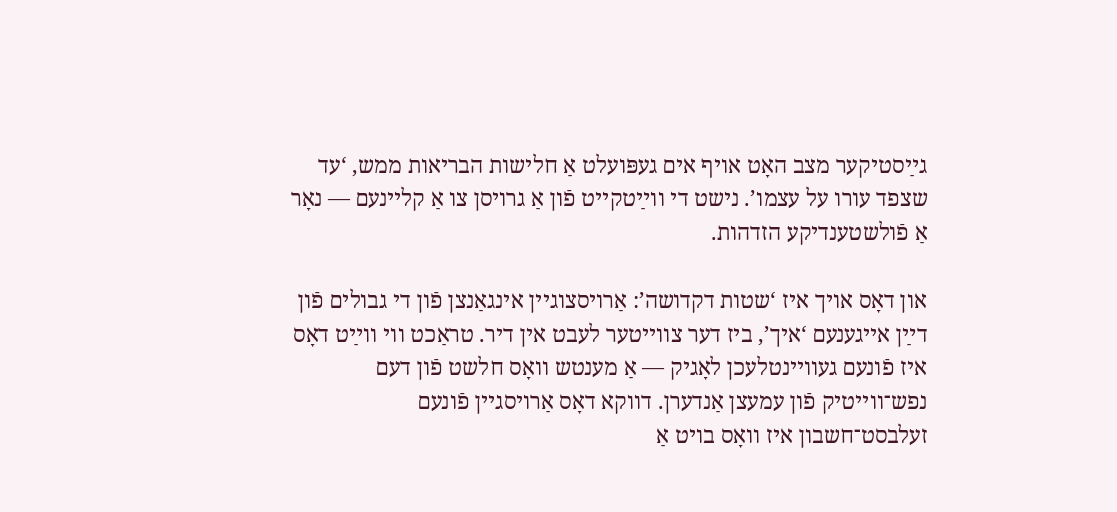גײַסטיקער מצב האָט אויף אים געפּועלט אַ חלישות הבריאות ממש, ‘עד שצפד עורו על עצמו’. נישט די ווײַטקייט פֿון אַ גרויסן צו אַ קליינעם — נאָר אַ פֿולשטענדיקע הזדהות.

און דאָס אויך איז ‘שטות דקדושה’: אַרויסצוגיין אינגאַנצן פֿון די גבולים פֿון דײַן אייגענעם ‘איך’, ביז דער צווייטער לעבט אין דיר. טראַכט ווי ווײַט דאָס איז פֿונעם געוויינטלעכן לאָגיק — אַ מענטש וואָס חלשט פֿון דעם נפש־ווייטיק פֿון עמעצן אַנדערן. דווקא דאָס אַרויסגיין פֿונעם זעלבסט־חשבון איז וואָס בויט אַ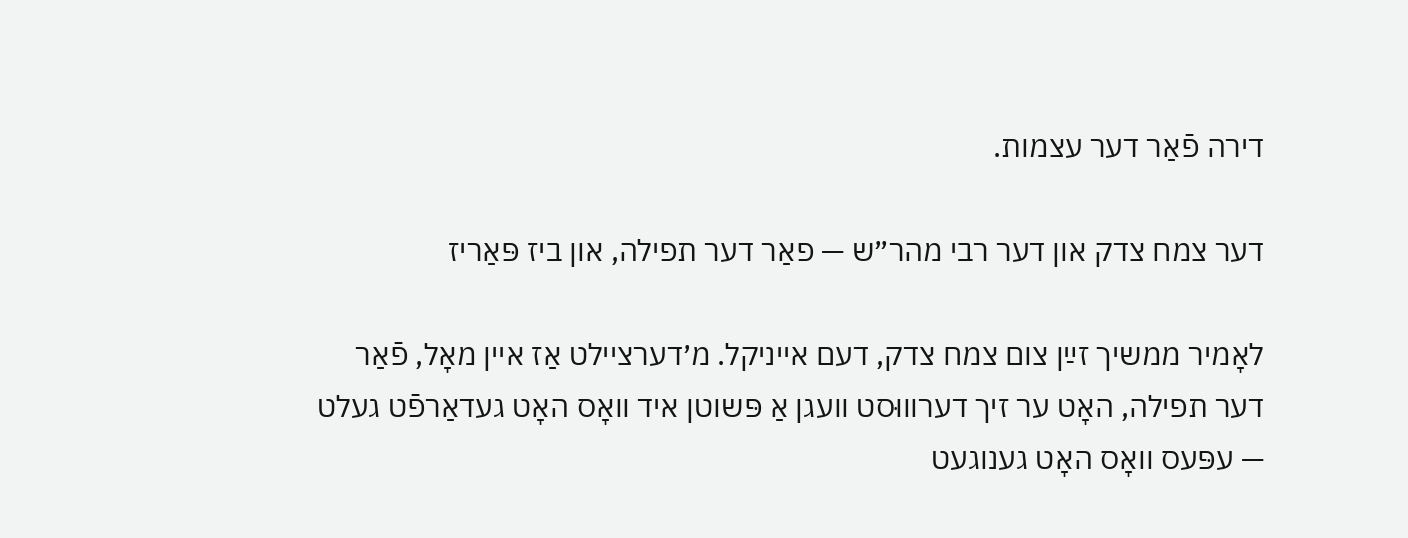דירה פֿאַר דער עצמות.

דער צמח צדק און דער רבי מהר״ש — פאַר דער תפילה, און ביז פּאַריז

לאָמיר ממשיך זײַן צום צמח צדק, דעם אייניקל. מ׳דערציילט אַז איין מאָל, פֿאַר דער תפילה, האָט ער זיך דערוווּסט וועגן אַ פּשוטן איד וואָס האָט געדאַרפֿט געלט — עפּעס וואָס האָט גענוגעט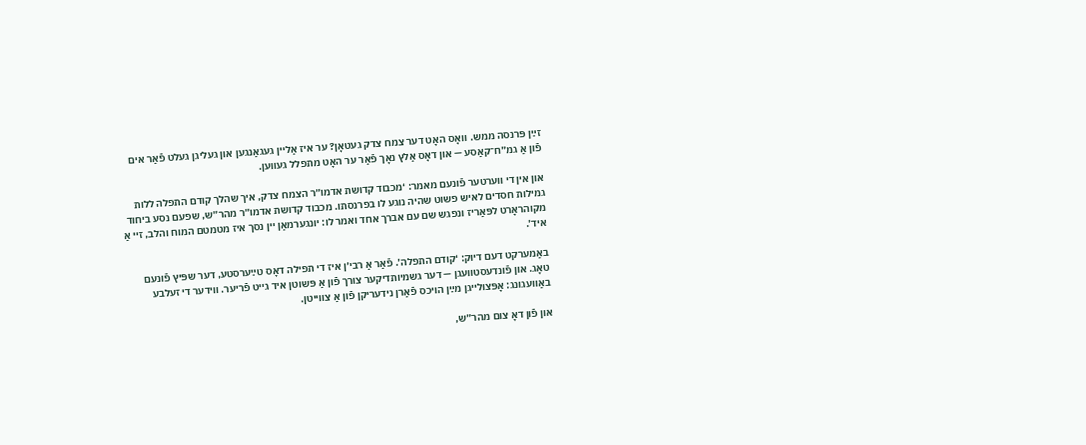זײַן פּרנסה ממש. וואָס האָט דער צמח צדק געטאָן? ער איז אַליין געגאַנגען און געליגן געלט פֿאַר אים פֿון אַ גמ״ח־קאַסע — און דאָס אַלץ נאָך פֿאַר ער האָט מתפלל געווען.

און אין די ווערטער פֿונעם מאמר: ‘מכבוד קדושת אדמו״ר הצמח צדק, איך שהלך קודם התפלה ללות גמילות חסדים לאיש פשוט שהיה נוגע לו בפרנסתו. מכבוד קדושת אדמו״ר מהר״ש, שפעם נסע ביחוד מקוהראָרט לפּאַריז ונפגש שם עם אברך אחד ואמר לו: יונגערמאַן יין נסך איז מטמטם המוח והלב, זיי אַ איד’.

באַמערקט דעם דיוק: ‘קודם התפלה’. פֿאַר אַ רבי׳ן איז די תפילה דאָס טײַערסטע, דער שפּיץ פֿונעם טאָג. און פֿונדעסטוועגן — דער גשמיותדיקער צורך פֿון אַ פּשוטן איד גייט פֿריער. ווידער די זעלבע באַוועגונג: אָפּצולייגן מײַן הויכס פֿאַרן נידעריקן פֿון אַ צווייטן.

און פֿון דאָ צום מהר״ש,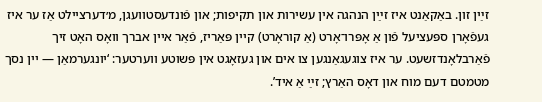זײַן זון. באַקאַנט איז זײַן הנהגה אין עשירות און תקיפות; און פֿונדעסטוועגן, מ׳דערציילט אַז ער איז געפֿאָרן ספּעציעל פֿון אַ אָפּרו־אָרט (אַ קוראָרט) קיין פּאַריז, פֿאַר איין אברך וואָס האָט זיך פֿאַרבלאָנדזשעט. ער איז צוגעגאַנגען צו אים און געזאָגט אין פּשוטע ווערטער: ‘יונגערמאַן — יין נסך מטמטם דעם מוח און דאָס האַרץ; זײַ אַ איד’.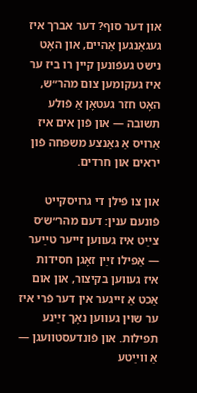און דער סוף? דער אברך איז געגאַנגען אַהיים, און האָט נישט געפֿונען קיין רו ביז ער איז געקומען צום מהר״ש, האָט חזר געטאָן אַ פֿולע תשובה — און פֿון אים איז אַרויס אַ גאַנצע משפּחה פֿון יראים און חרדים.

און צו פֿילן די גרויסקייט פֿונעם ענין: דעם מהר״ש׳ס צײַט איז געווען זייער טײַער — אַפילו זײַן זאָגן חסידות איז געווען בקיצור, און אום אַכט אַ זייגער אין דער פֿרי איז ער שוין געווען נאָך זײַנע תפילות. און פֿונדעסטוועגן — אַ ווײַטע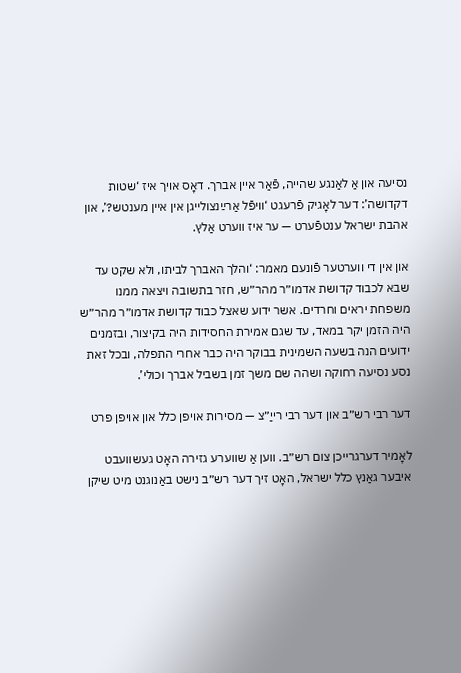נסיעה און אַ לאַנגע שהייה, פֿאַר איין אברך. דאָס אויך איז ‘שטות דקדושה’: דער לאָגיק פֿרעגט ‘וויפֿל אַרײַנצולייגן אין איין מענטש?’, און אהבת ישראל ענטפֿערט — ער איז ווערט אַלץ.

און אין די ווערטער פֿונעם מאמר: ‘והלך האברך לביתו, ולא שקט עד שבא לכבוד קדושת אדמו״ר מהר״ש, חזר בתשובה ויצאה ממנו משפחת יראים וחרדים. אשר ידוע שאצל כבוד קדושת אדמו״ר מהר״ש היה הזמן יקר במאד, עד שגם אמירת החסידות היה בקיצור, ובזמנים ידועים הנה בשעה השמינית בבוקר היה כבר אחרי התפלה, ובכל זאת נסע נסיעה רחוקה ושהה שם משך זמן בשביל אברך וכולי’.

דער רבי רש״ב און דער רבי רייַ״צ — מסירות אויפן כלל און אויפן פרט

לאָמיר דערגרייכן צום רש״ב. ווען אַ שווערע גזירה האָט געשוועבט איבער גאַנץ כלל ישראל, האָט זיך דער רש״ב נישט באַנוגנט מיט שיקן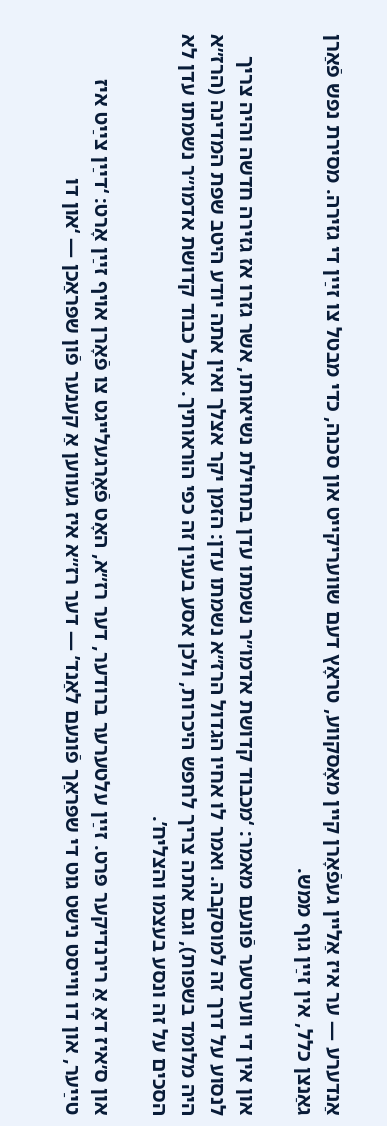אַנדערע — ער איז אַליין געפֿאָרן קיין מאָסקווע, טראָץ דעם שוועריקייט און סכנה, כדי מבטל צו זײַן די גזירה. מסירת נפש פֿאַרן גאַנצן כלל, אין זײַן גוף ממש.

און אין די ווערטער פֿונעם מאמר: ‘מכבוד קדושת אדמו״ר נשמתו עדן בתחילת נשיאותו, אשר גזרו אז גזירה חדשה והיה צריך לנסוע על דרך זה למוסקבה. ואמר לו אחיו הגדול הרז״א נשמתו עדן: הזמן יקר אצלך ואין אתה יודע היטב שפת המדינה (הרז״א היה מלומד בשפות), וגם אתה צריך לחפש היכרות, ולכן אסע בענין זה כפי הוראותיך. אבל כבוד קדושת אדמו״ר נשמתו עדן לא הסכים על זה ונסע בעצמו והצליח’.

און ס׳איז דאָ אַ רירנדיקער פּרט. זײַן עלטערער ברודער, דער רז״א, האָט פֿאָרגעלייגט צו פֿאָרן אויף זײַן אָרט: ‘דײַן צײַט איז טײַער, און דו ווייסט נישט גוט די שפּראַך פֿונעם לאַנד’ — דער רז״א איז געווען אַ קענער פֿון שפּראַכן — ‘און דו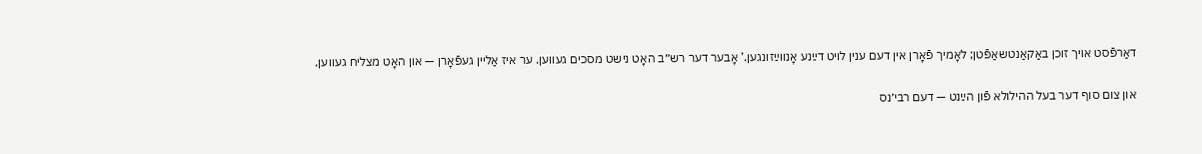דאַרפֿסט אויך זוכן באַקאַנטשאַפֿטן; לאָמיך פֿאָרן אין דעם ענין לויט דײַנע אָנווײַזונגען.’ אָבער דער רש״ב האָט נישט מסכים געווען. ער איז אַליין געפֿאָרן — און האָט מצליח געווען.

און צום סוף דער בעל ההילולא פֿון הײַנט — דעם רבי׳נס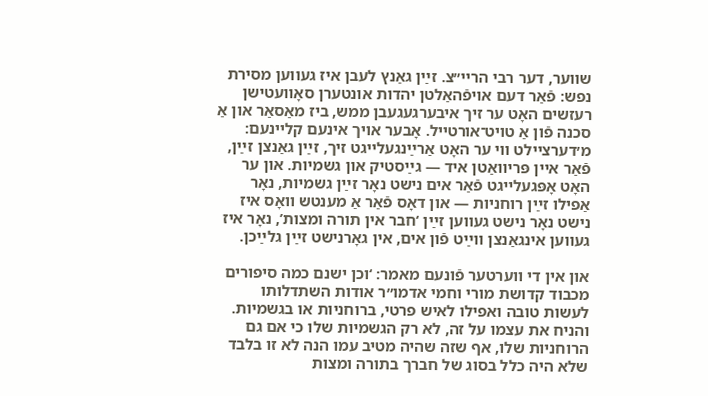שווער, דער רבי הריי״צ. זײַן גאַנץ לעבן איז געווען מסירת נפש: פֿאַר דעם אויפֿהאַלטן יהדות אונטערן סאָוועטישן רעזשים האָט ער זיך איבערגעגעבן ממש, ביז מאַסאַר און אַ סכנה פֿון אַ טויט־אורטייל. אָבער אויך אינעם קליינעם: מ׳דערציילט ווי ער האָט אַרײַנגעלייגט זיך, זײַן גאַנצן זײַן, פֿאַר איין פּריוואַטן איד — גײַסטיק און גשמיות. און ער האָט אָפּגעלייגט פֿאַר אים נישט נאָר זײַן גשמיות, נאָר אַפילו זײַן רוחניות — און דאָס פֿאַר אַ מענטש וואָס איז נישט נאָר נישט געווען זײַן ‘חבר אין תורה ומצות’, נאָר איז געווען אינגאַנצן ווײַט פֿון אים, אין גאָרנישט זײַן גלײַכן.

און אין די ווערטער פֿונעם מאמר: ‘וכן ישנם כמה סיפורים מכבוד קדושת מורי וחמי אדמו״ר אודות השתדלותו לעשות טובה ואפילו לאיש פרטי, ברוחניות או בגשמיות. והניח את עצמו על זה, לא רק הגשמיות שלו כי אם גם הרוחניות שלו, אף שזה שהיה מטיב עמו הנה לא זו בלבד שלא היה כלל בסוג של חברך בתורה ומצות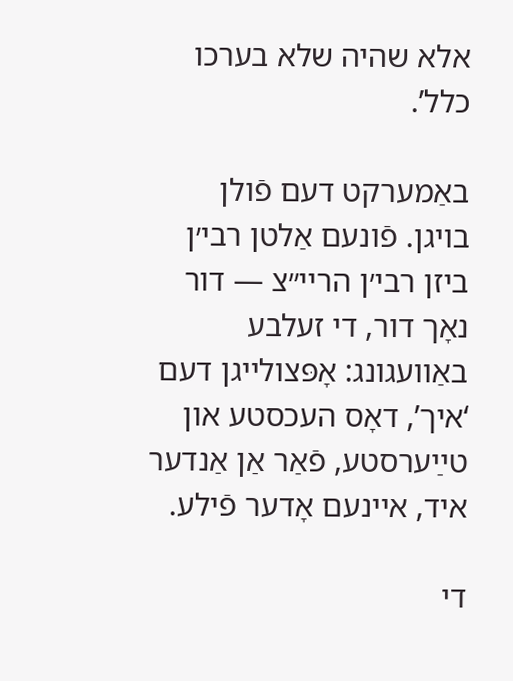אלא שהיה שלא בערכו כלל’.

באַמערקט דעם פֿולן בויגן. פֿונעם אַלטן רבי׳ן ביזן רבי׳ן הריי״צ — דור נאָך דור, די זעלבע באַוועגונג: אָפּצולייגן דעם ‘איך’, דאָס העכסטע און טײַערסטע, פֿאַר אַן אַנדער איד, איינעם אָדער פֿילע.

די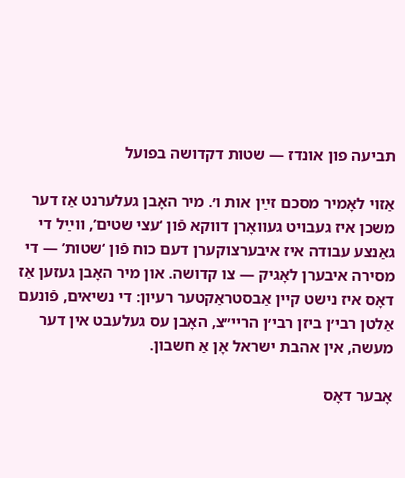תביעה פון אונדז — שטות דקדושה בפועל

אַזוי לאָמיר מסכם זײַן אות ו׳. מיר האָבן געלערנט אַז דער משכן איז געבויט געוואָרן דווקא פֿון ‘עצי שטים’, ווײַל די גאַנצע עבודה איז איבערצוקערן דעם כוח פֿון ‘שטות’ — די מסירה איבערן לאָגיק — צו קדושה. און מיר האָבן געזען אַז דאָס איז נישט קיין אַבסטראַקטער רעיון: די נשיאים, פֿונעם אַלטן רבי׳ן ביזן רבי׳ן הריי״צ, האָבן עס געלעבט אין דער מעשה, אין אהבת ישראל אָן אַ חשבון.

אָבער דאָס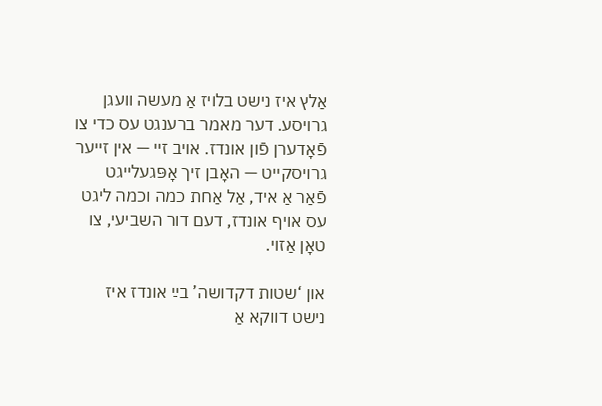אַלץ איז נישט בלויז אַ מעשה וועגן גרויסע. דער מאמר ברענגט עס כדי צו פֿאָדערן פֿון אונדז. אויב זיי — אין זייער גרויסקייט — האָבן זיך אָפּגעלייגט פֿאַר אַ איד, אַל אַחת כמה וכמה ליגט עס אויף אונדז, דעם דור השביעי, צו טאָן אַזוי.

און ‘שטות דקדושה’ בײַ אונדז איז נישט דווקא אַ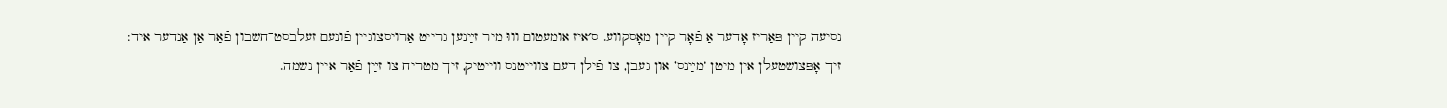נסיעה קיין פּאַריז אָדער אַ פֿאָר קיין מאָסקווע. ס׳איז אומעטום וווּ מיר זײַנען גרייט אַרויסצוגיין פֿונעם זעלבסט־חשבון פֿאַר אַן אַנדער איד: זיך אָפּצושטעלן אין מיטן ‘מײַנס’ און געבן, צו פֿילן דעם צווייטנס ווייטיק, זיך מטריח צו זײַן פֿאַר איין נשמה.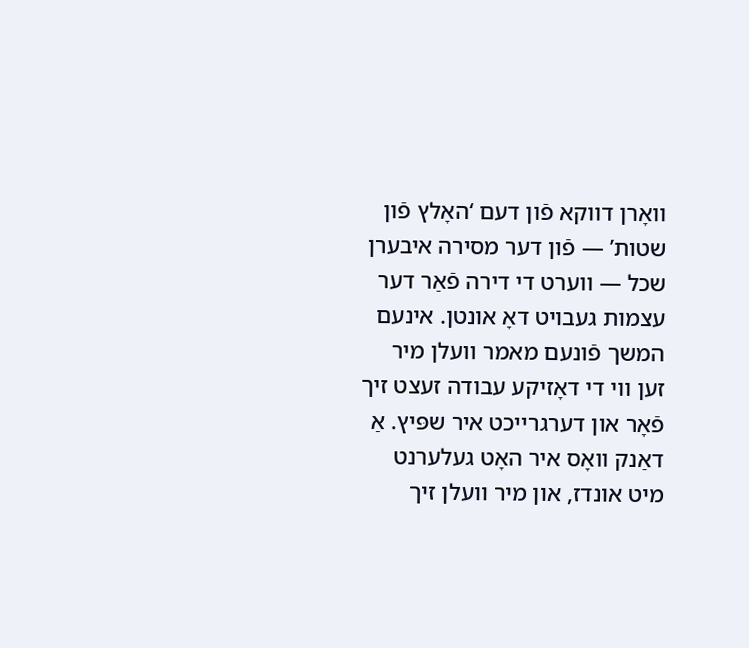וואָרן דווקא פֿון דעם ‘האָלץ פֿון שטות’ — פֿון דער מסירה איבערן שכל — ווערט די דירה פֿאַר דער עצמות געבויט דאָ אונטן. אינעם המשך פֿונעם מאמר וועלן מיר זען ווי די דאָזיקע עבודה זעצט זיך פֿאָר און דערגרייכט איר שפּיץ. אַ דאַנק וואָס איר האָט געלערנט מיט אונדז, און מיר וועלן זיך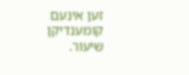זען אינעם קומענדיקן שיעור.